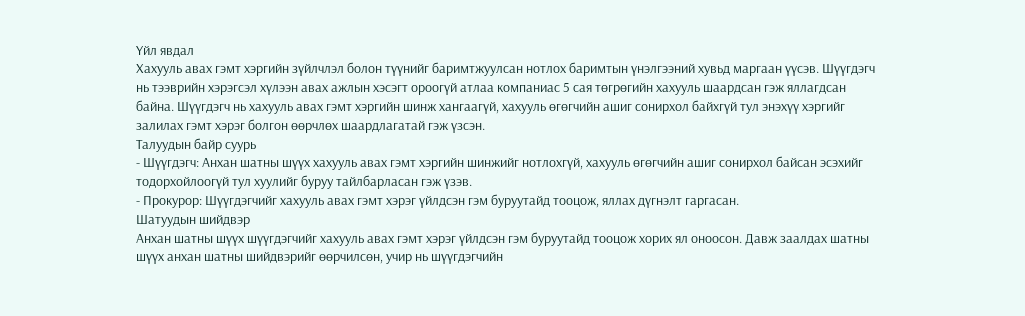Үйл явдал
Хахууль авах гэмт хэргийн зүйлчлэл болон түүнийг баримтжуулсан нотлох баримтын үнэлгээний хувьд маргаан үүсэв. Шүүгдэгч нь тээврийн хэрэгсэл хүлээн авах ажлын хэсэгт ороогүй атлаа компаниас 5 сая төгрөгийн хахууль шаардсан гэж яллагдсан байна. Шүүгдэгч нь хахууль авах гэмт хэргийн шинж хангаагүй, хахууль өгөгчийн ашиг сонирхол байхгүй тул энэхүү хэргийг залилах гэмт хэрэг болгон өөрчлөх шаардлагатай гэж үзсэн.
Талуудын байр суурь
- Шүүгдэгч: Анхан шатны шүүх хахууль авах гэмт хэргийн шинжийг нотлохгүй, хахууль өгөгчийн ашиг сонирхол байсан эсэхийг тодорхойлоогүй тул хуулийг буруу тайлбарласан гэж үзэв.
- Прокурор: Шүүгдэгчийг хахууль авах гэмт хэрэг үйлдсэн гэм буруутайд тооцож, яллах дүгнэлт гаргасан.
Шатуудын шийдвэр
Анхан шатны шүүх шүүгдэгчийг хахууль авах гэмт хэрэг үйлдсэн гэм буруутайд тооцож хорих ял оноосон. Давж заалдах шатны шүүх анхан шатны шийдвэрийг өөрчилсөн, учир нь шүүгдэгчийн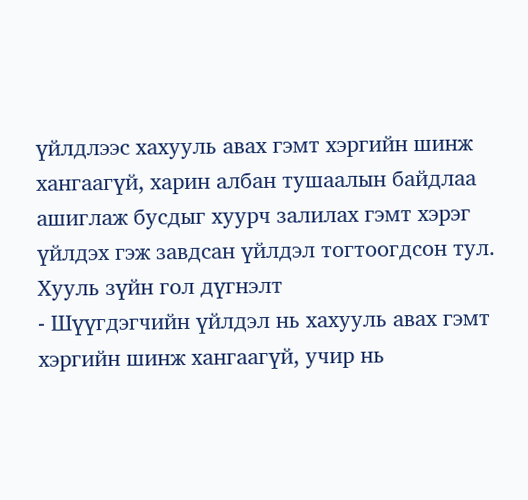үйлдлээс хахууль авах гэмт хэргийн шинж хангаагүй, харин албан тушаалын байдлаа ашиглаж бусдыг хуурч залилах гэмт хэрэг үйлдэх гэж завдсан үйлдэл тогтоогдсон тул.
Хууль зүйн гол дүгнэлт
- Шүүгдэгчийн үйлдэл нь хахууль авах гэмт хэргийн шинж хангаагүй, учир нь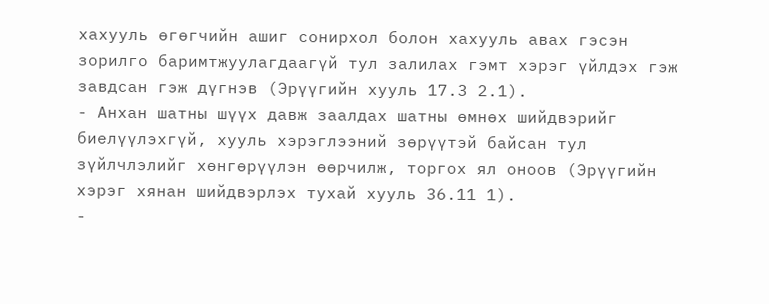хахууль өгөгчийн ашиг сонирхол болон хахууль авах гэсэн зорилго баримтжуулагдаагүй тул залилах гэмт хэрэг үйлдэх гэж завдсан гэж дүгнэв (Эрүүгийн хууль 17.3 2.1).
- Анхан шатны шүүх давж заалдах шатны өмнөх шийдвэрийг биелүүлэхгүй, хууль хэрэглээний зөрүүтэй байсан тул зүйлчлэлийг хөнгөрүүлэн өөрчилж, торгох ял оноов (Эрүүгийн хэрэг хянан шийдвэрлэх тухай хууль 36.11 1).
-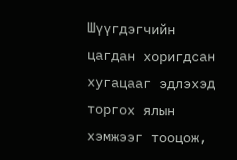Шүүгдэгчийн цагдан хоригдсан хугацааг эдлэхэд торгох ялын хэмжээг тооцож,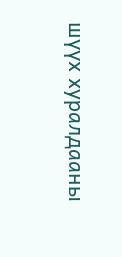шүүх хуралдааны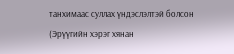танхимаас суллах үндэслэлтэй болсон (Эрүүгийн хэрэг хянан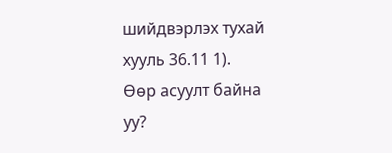шийдвэрлэх тухай хууль 36.11 1).
Өөр асуулт байна уу?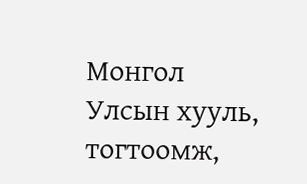Монгол Улсын хууль, тогтоомж,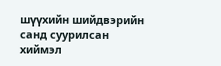шүүхийн шийдвэрийн санд суурилсан хиймэл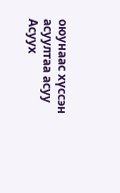оюунаас хүссэн асуултаа асуу
Асуух